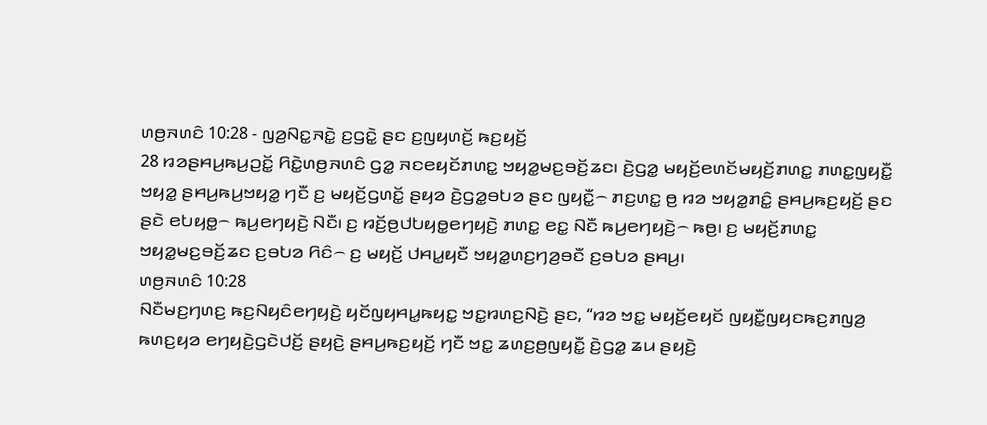ꤛꤥ꤬ꤏꤛꤢꤨ 10:28 - ꤜꤤ꤬ꤡꤢ꤭ꤏꤢꤧ꤭ ꤢ꤬ꤞꤢꤧ꤭ ꤔꤢ ꤢ꤬ꤜꤟꤛꤢꤩ꤬ ꤒꤢ꤬ꤟꤢꤩ꤬
28 ꤙꤤꤔꤌꤣ꤬ꤒꤣ꤬ꤑꤢꤩ꤭ ꤖꤢꤧ꤭ꤛꤥ꤬ꤏꤛꤢꤨ ꤞꤤ꤭ ꤏꤢꤕꤟꤢꤩꤊꤛꤢ꤭ ꤠꤟꤤ꤭ꤗꤢ꤬ꤋꤢꤩ꤬ꤘꤢ꤯ ꤢꤧ꤬ꤞꤤ꤭ ꤗꤟꤢꤩ꤬ꤕꤛꤢꤩꤗꤟꤢꤩ꤬ꤊꤛꤢ꤭ ꤊꤛꤢ꤭ꤜꤟꤢꤪ꤭ ꤠꤟꤤ꤭ ꤔꤌꤣ꤬ꤒꤣ꤬ꤠꤟꤤ꤭ ꤚꤢꤪ ꤢ꤬ ꤗꤟꤢꤩ꤬ꤞꤛꤢꤩ꤭ ꤔꤟꤤ ꤢꤧ꤬ꤞꤤ꤭ꤋꤝꤤ ꤔꤢ ꤜꤟꤢꤪ꤭꤮ ꤊꤢ꤬ꤛꤢ꤭ ꤥ꤬ ꤙꤤ ꤠꤟꤤ꤭ꤊꤢꤨ꤭ ꤔꤌꤣ꤬ꤒꤢ꤬ꤟꤢꤩ꤬ ꤔꤢ ꤔꤢꤧ ꤕꤝꤟꤥ꤭꤮ ꤒꤣ꤬ꤕꤚꤟꤢꤧ꤬ ꤡꤢꤪ꤯ ꤢ꤬ ꤙꤢꤩ꤬ꤥ꤬ꤓꤝꤟꤥ꤭ꤕꤚꤟꤢꤧ꤬ ꤊꤛꤢ꤭ ꤕꤢ꤭ ꤡꤢꤪ ꤒꤣ꤬ꤕꤚꤟꤢꤧ꤬꤮ ꤒꤥ꤬꤯ ꤢ꤬ ꤗꤟꤢꤩ꤬ꤊꤛꤢ꤭ ꤠꤟꤤ꤭ꤗꤢ꤬ꤋꤢꤩ꤬ꤘꤢ ꤢ꤬ꤋꤝꤤ ꤖꤢꤨ꤮ ꤢ꤬ ꤗꤟꤢꤩ꤬ ꤓꤌꤣ꤭ꤟꤢꤪ ꤠꤟꤤ꤭ꤛꤢ꤬ꤚꤤ꤬ꤋꤢꤪ ꤢ꤬ꤋꤝꤤ ꤔꤌꤣ꤬꤯
ꤛꤥ꤬ꤏꤛꤢꤨ 10:28
ꤡꤢꤪꤗꤢ꤬ꤚꤛꤢ꤬ ꤒꤢ꤬ꤡꤟꤢꤨꤕꤚꤟꤢꤧ꤬ ꤟꤢꤩꤜꤟꤌꤣ꤭ꤒꤟꤢ꤭ ꤠꤢ꤭ꤙꤛꤢ꤬ꤡꤢꤧ꤬ ꤔꤢ, “ꤙꤤ ꤠꤢ꤭ ꤗꤟꤢꤩ꤬ꤕꤟꤢꤩ ꤜꤟꤢꤪ꤭ꤜꤟꤢꤒꤢ꤬ꤊꤜꤤ꤬ ꤒꤛꤢ꤬ꤟꤤ ꤕꤚꤟꤢꤧ꤬ꤞꤢꤧꤓꤢꤩ꤬ ꤔꤟꤢꤧ꤬ ꤔꤌꤣ꤬ꤒꤢ꤬ꤟꤢꤩ꤬ ꤚꤢꤪ ꤠꤢ꤭ ꤘꤛꤢ꤬ꤥ꤬ꤜꤟꤢꤪ꤭ ꤢꤧ꤬ꤞꤤ꤭ ꤘꤣ ꤔꤟꤢꤧ꤬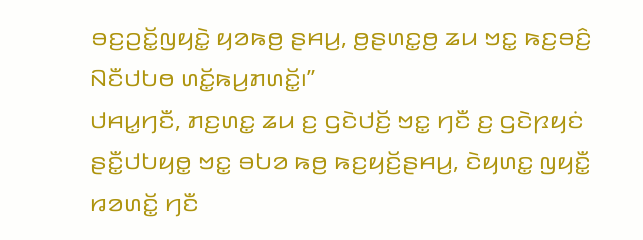ꤋꤢ꤬ꤑꤢꤩ꤭ꤜꤟꤢꤧ꤭ ꤟꤤꤒꤥ꤬ ꤔꤌꤣ꤬, ꤥ꤬ꤔꤛꤢ꤭ꤥ꤬ ꤘꤣ ꤠꤢ꤭ ꤒꤢ꤬ꤋꤢꤨ꤬ ꤡꤢꤪꤓꤝꤥ ꤛꤢꤩ꤭ꤒꤣ꤬ꤊꤛꤢꤩ꤭꤯”
ꤓꤌꤣ꤭ꤚꤢꤪ, ꤊꤢ꤬ꤛꤢ꤭ ꤘꤣ ꤢ꤬ ꤞꤢꤧꤓꤢꤩ꤬ ꤠꤢ꤭ ꤚꤢꤪ ꤢ꤬ ꤞꤢꤧꤐꤟꤢꤦ ꤔꤢꤪ꤭ꤓꤝꤟꤥ꤭ ꤠꤢ꤭ ꤋꤝꤤ ꤒꤥ꤬ ꤒꤢ꤬ꤟꤢꤩ꤬ꤔꤌꤣ꤬, ꤢꤧꤟꤛꤢ꤭ ꤜꤟꤢꤪ꤭ ꤙꤤꤛꤢꤩ꤭ ꤚꤢꤪ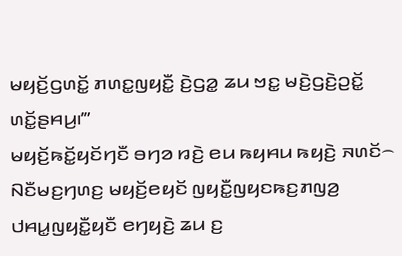ꤗꤟꤢꤩ꤬ꤞꤛꤢꤩ꤭ ꤊꤛꤢ꤭ꤜꤟꤢꤪ꤭ ꤢꤧ꤬ꤞꤤ꤭ ꤘꤣ ꤠꤢ꤭ ꤗꤢꤧ꤬ꤞꤢꤧ꤬ꤑꤢꤩ꤭ ꤛꤢꤩ꤭ꤔꤌꤣ꤬꤯’”
ꤗꤟꤢꤩ꤬ꤒꤢꤩ꤭ꤟꤢꤩꤚꤢꤪ ꤋꤚꤤ ꤙꤢꤧ꤬ ꤕꤣ ꤒꤟꤌꤣ ꤒꤟꤢꤧ꤬ ꤏꤛꤢꤩ꤮ ꤡꤢꤪꤗꤢ꤬ꤚꤛꤢ꤬ ꤗꤟꤢꤩ꤬ꤕꤟꤢꤩ ꤜꤟꤢꤪ꤭ꤜꤟꤢꤒꤢ꤬ꤊꤜꤤ꤬ ꤓꤌꤣ꤭ꤜꤟꤢꤪ꤭ꤟꤢꤪ ꤕꤚꤟꤢꤧ꤬ ꤘꤣ ꤢ꤬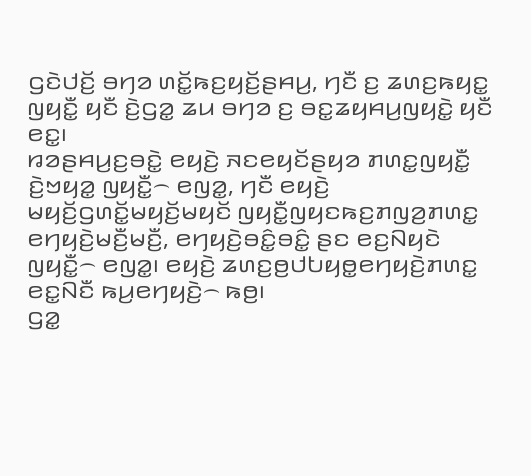ꤞꤢꤧꤓꤢꤩ꤬ ꤋꤚꤤ ꤛꤢꤩ꤭ꤒꤢ꤬ꤟꤢꤩ꤬ꤔꤌꤣ꤬, ꤚꤢꤪ ꤢ꤬ ꤘꤛꤢ꤬ꤒꤟꤢ꤭ ꤜꤟꤢꤪ꤭ ꤟꤢꤪ ꤢꤧ꤬ꤞꤤ꤭ ꤘꤣ ꤋꤚꤤ ꤢ꤬ ꤋꤢ꤭ꤘꤟꤌꤣ꤬ꤜꤟꤢꤧ꤭ ꤟꤢꤪ ꤕꤢ꤭꤯
ꤙꤤꤔꤌꤣ꤬ꤢ꤬ꤋꤢꤧ꤭ ꤕꤟꤢꤧ꤬ ꤏꤢꤕꤟꤢꤩꤔꤟꤤ ꤊꤛꤢ꤭ꤜꤟꤢꤪ꤭ ꤢꤧ꤬ꤠꤟꤤ꤭ ꤜꤟꤢꤪ꤭꤮ ꤕꤜꤤ꤭, ꤚꤢꤪ ꤕꤟꤢꤧ꤬ ꤗꤟꤢꤩ꤬ꤞꤛꤢꤩ꤭ꤗꤟꤢꤩ꤬ꤗꤟꤢꤩ ꤜꤟꤢꤪ꤭ꤜꤟꤢꤒꤢ꤬ꤊꤜꤤ꤬ꤊꤛꤢ꤭ ꤕꤚꤟꤢꤧ꤬ꤗꤢꤪ꤬ꤗꤢꤪ꤬, ꤕꤚꤟꤢꤧ꤬ꤋꤢꤨ꤭ꤋꤢꤨ꤭ ꤔꤢ ꤕꤢ꤬ꤡꤟꤢꤧ ꤜꤟꤢꤪ꤭꤮ ꤕꤜꤤ꤭꤯ ꤕꤟꤢꤧ꤬ ꤘꤛꤢ꤬ꤥ꤬ꤓꤝꤟꤥ꤭ꤕꤚꤟꤢꤧ꤬ꤊꤛꤢ꤭ ꤕꤢ꤭ꤡꤢꤪ ꤒꤣ꤬ꤕꤚꤟꤢꤧ꤬꤮ ꤒꤥ꤬꤯
ꤞꤤ꤭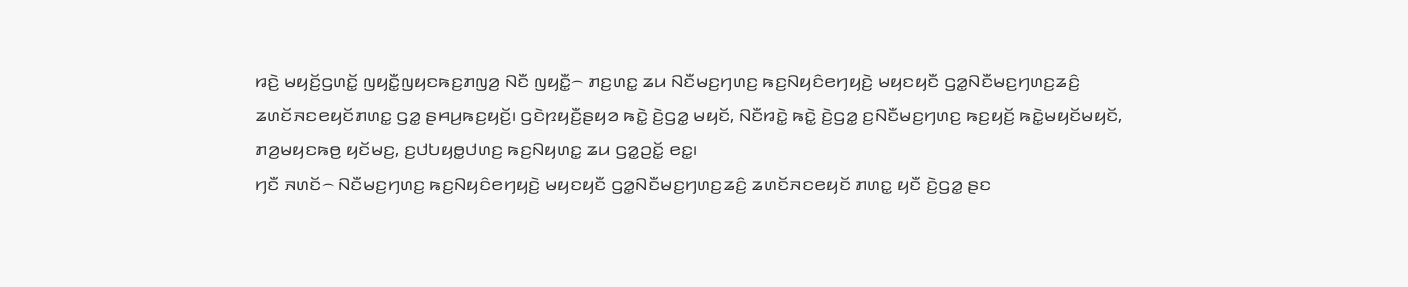ꤙꤢꤧ꤬ ꤗꤟꤢꤩ꤬ꤞꤛꤢꤩ꤭ ꤜꤟꤢꤪ꤭ꤜꤟꤢꤒꤢ꤬ꤊꤜꤤ꤬ ꤡꤢꤪ ꤜꤟꤢꤪ꤭꤮ ꤊꤢ꤬ꤛꤢ꤭ ꤘꤣ ꤡꤢꤪꤗꤢ꤬ꤚꤛꤢ꤬ ꤒꤢ꤬ꤡꤟꤢꤨꤕꤚꤟꤢꤧ꤬ ꤗꤟꤢꤟꤢꤪ ꤞꤤ꤭ꤡꤢꤪꤗꤢ꤬ꤚꤛꤢ꤬ꤘꤢꤨ꤬ ꤘꤛꤢꤩꤏꤢꤕꤟꤢꤩꤊꤛꤢ꤭ ꤞꤤ꤭ ꤔꤌꤣ꤬ꤒꤢ꤬ꤟꤢꤩ꤬꤯ ꤞꤢꤧꤐꤟꤢꤪ꤬ꤔꤟꤤ ꤒꤢꤧ꤭ ꤢꤧ꤬ꤞꤤ꤭ ꤗꤟꤢꤩ, ꤡꤢꤪꤙꤢꤧ꤭ ꤒꤢꤧ꤭ ꤢꤧ꤬ꤞꤤ꤭ ꤢ꤬ꤡꤢꤪꤗꤢ꤬ꤚꤛꤢ꤬ ꤒꤢ꤬ꤟꤢꤩ꤬ ꤒꤢꤧ꤭ꤗꤟꤢꤩꤗꤟꤢꤩ, ꤊꤤ꤬ꤗꤟꤢꤒꤥ꤬ ꤟꤢꤩꤗꤢ꤬, ꤢ꤬ꤓꤝꤟꤥ꤭ꤓꤛꤢ꤬ ꤒꤢ꤬ꤡꤟꤛꤢ꤭ ꤘꤣ ꤞꤤ꤭ꤑꤢꤩ꤭ ꤕꤢ꤭꤯
ꤚꤢꤪ ꤏꤛꤢꤩ꤮ ꤡꤢꤪꤗꤢ꤬ꤚꤛꤢ꤬ ꤒꤢ꤬ꤡꤟꤢꤨꤕꤚꤟꤢꤧ꤬ ꤗꤟꤢꤟꤢꤪ ꤞꤤ꤭ꤡꤢꤪꤗꤢ꤬ꤚꤛꤢ꤬ꤘꤢꤨ꤬ ꤘꤛꤢꤩꤏꤢꤕꤟꤢꤩ ꤊꤛꤢ꤭ ꤟꤢꤪ ꤢꤧ꤬ꤞꤤ꤭ ꤔꤢ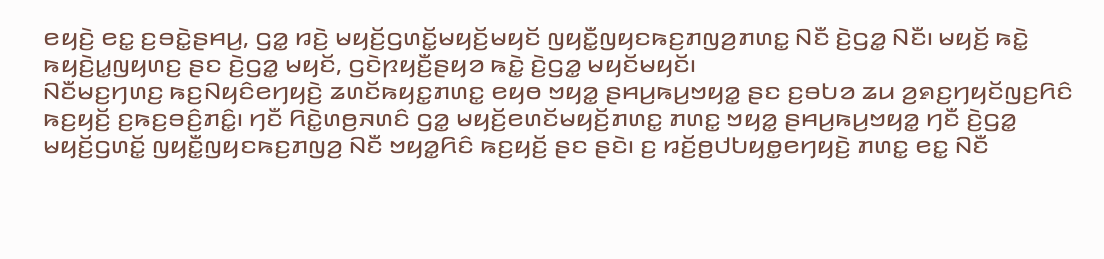ꤕꤟꤢꤧ꤬ ꤕꤢ꤭ ꤢ꤬ꤋꤢꤧ꤭ꤔꤌꤣ꤬, ꤞꤤ꤭ ꤙꤢꤧ꤬ ꤗꤟꤢꤩ꤬ꤞꤛꤢꤩ꤭ꤗꤟꤢꤩ꤬ꤗꤟꤢꤩ ꤜꤟꤢꤪ꤭ꤜꤟꤢꤒꤢ꤬ꤊꤜꤤ꤬ꤊꤛꤢ꤭ ꤡꤢꤪ ꤢꤧ꤬ꤞꤤ꤭ ꤡꤢꤪ꤯ ꤗꤟꤢꤩ꤬ ꤒꤢꤧ꤭ ꤒꤟꤢꤧ꤬ꤣ꤭ꤜꤟꤛꤢ꤬ ꤔꤢ ꤢꤧ꤬ꤞꤤ꤭ ꤗꤟꤢꤩ, ꤞꤢꤧꤐꤟꤢꤪ꤬ꤔꤟꤤ ꤒꤢꤧ꤭ ꤢꤧ꤬ꤞꤤ꤭ ꤗꤟꤢꤩꤗꤟꤢꤩ꤯
ꤡꤢꤪꤗꤢ꤬ꤚꤛꤢ꤬ ꤒꤢ꤬ꤡꤟꤢꤨꤕꤚꤟꤢꤧ꤬ ꤘꤛꤢꤩꤒꤟꤢ꤭ꤊꤛꤢ꤭ ꤕꤟꤥ ꤠꤟꤤ꤭ ꤔꤌꤣ꤬ꤒꤣ꤬ꤠꤟꤤ꤭ ꤔꤢ ꤢ꤬ꤋꤝꤤ ꤘꤣ ꤤ꤬ꤎꤢ꤬ꤚꤟꤢꤩꤜꤢ꤬ꤖꤢꤨ ꤒꤢ꤬ꤟꤢꤩ꤬ ꤢ꤬ꤒꤢ꤬ꤋꤢꤨ꤬ꤊꤢꤨ꤭꤯ ꤚꤢꤪ ꤖꤢꤧ꤭ꤛꤥ꤬ꤏꤛꤢꤨ ꤞꤤ꤭ ꤗꤟꤢꤩ꤬ꤕꤛꤢꤩꤗꤟꤢꤩ꤬ꤊꤛꤢ꤭ ꤊꤛꤢ꤭ ꤠꤟꤤ꤭ ꤔꤌꤣ꤬ꤒꤣ꤬ꤠꤟꤤ꤭ ꤚꤢꤪ ꤢꤧ꤬ꤞꤤ꤭ ꤗꤟꤢꤩ꤬ꤞꤛꤢꤩ꤭ ꤜꤟꤢꤪ꤭ꤜꤟꤢꤒꤢ꤬ꤊꤜꤤ꤬ ꤡꤢꤪ ꤠꤟꤤ꤭ꤖꤢꤨ ꤒꤢ꤬ꤟꤢꤩ꤬ ꤔꤢ ꤔꤢꤧ꤯ ꤢ꤬ ꤙꤢꤩ꤬ꤥ꤬ꤓꤝꤟꤥ꤭ꤕꤚꤟꤢꤧ꤬ ꤊꤛꤢ꤭ ꤕꤢ꤭ ꤡꤢꤪ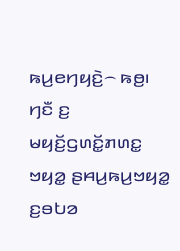ꤒꤣ꤬ꤕꤚꤟꤢꤧ꤬꤮ ꤒꤥ꤬꤯ ꤚꤢꤪ ꤢ꤬ ꤗꤟꤢꤩ꤬ꤞꤛꤢꤩ꤭ꤊꤛꤢ꤭ ꤠꤟꤤ꤭ ꤔꤌꤣ꤬ꤒꤣ꤬ꤠꤟꤤ꤭ ꤢ꤬ꤋꤝꤤ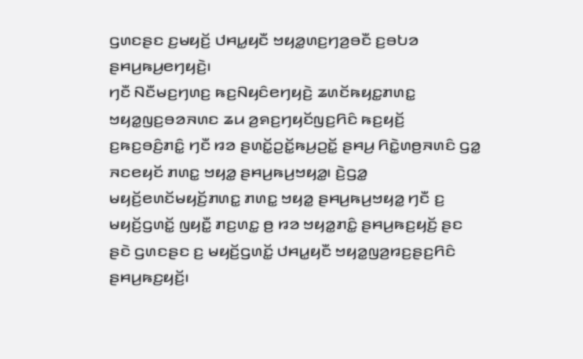ꤞꤛꤢꤔꤢ ꤢ꤬ꤗꤟꤢꤩ꤬ ꤓꤌꤣ꤭ꤟꤢꤪ ꤠꤟꤤ꤭ꤛꤢ꤬ꤚꤤ꤬ꤋꤢꤪ ꤢ꤬ꤋꤝꤤ ꤔꤌꤣ꤬ꤒꤣ꤬ꤕꤚꤟꤢꤧ꤬꤯
ꤚꤢꤪ ꤡꤢꤪꤗꤢ꤬ꤚꤛꤢ꤬ ꤒꤢ꤬ꤡꤟꤢꤨꤕꤚꤟꤢꤧ꤬ ꤘꤛꤢꤩꤒꤟꤢ꤭ꤊꤛꤢ꤭ ꤠꤟꤤ꤭ꤜꤢ꤬ꤋꤤꤏꤛꤢ ꤘꤣ ꤤ꤬ꤎꤢ꤬ꤚꤟꤢꤩꤜꤢ꤬ꤖꤢꤨ ꤒꤢ꤬ꤟꤢꤩ꤬ ꤢ꤬ꤒꤢ꤬ꤋꤢꤨ꤬ꤊꤢꤨ꤭ ꤚꤢꤪ ꤙꤤ ꤔꤛꤢꤩ꤭ꤑꤢꤩ꤭ꤒꤣ꤬ꤑꤢꤩ꤭ ꤔꤌꤣ꤬ ꤖꤢꤧ꤭ꤛꤥ꤬ꤏꤛꤢꤨ ꤞꤤ꤭ ꤏꤢꤕꤟꤢꤩ ꤊꤛꤢ꤭ ꤠꤟꤤ꤭ ꤔꤌꤣ꤬ꤒꤣ꤬ꤠꤟꤤ꤭꤯ ꤢꤧ꤬ꤞꤤ꤭ ꤗꤟꤢꤩ꤬ꤕꤛꤢꤩꤗꤟꤢꤩ꤬ꤊꤛꤢ꤭ ꤊꤛꤢ꤭ ꤠꤟꤤ꤭ ꤔꤌꤣ꤬ꤒꤣ꤬ꤠꤟꤤ꤭ ꤚꤢꤪ ꤢ꤬ ꤗꤟꤢꤩ꤬ꤞꤛꤢꤩ꤭ ꤜꤟꤢꤪ꤭ ꤊꤢ꤬ꤛꤢ꤭ ꤥ꤬ ꤙꤤ ꤠꤟꤤ꤭ꤊꤢꤨ꤭ ꤔꤌꤣ꤬ꤒꤢ꤬ꤟꤢꤩ꤬ ꤔꤢ ꤔꤢꤧ ꤞꤛꤢꤔꤢ ꤢ꤬ ꤗꤟꤢꤩ꤬ꤞꤛꤢꤩ꤭ ꤓꤌꤣ꤭ꤟꤢꤪ ꤠꤟꤤ꤭ꤜꤤ꤬ꤙꤢ꤬ꤔꤢ꤬ꤖꤢꤨ ꤔꤌꤣ꤬ꤒꤢ꤬ꤟꤢꤩ꤬꤯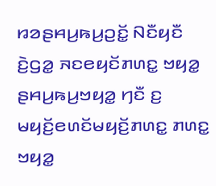ꤙꤤꤔꤌꤣ꤬ꤒꤣ꤬ꤑꤢꤩ꤭ ꤡꤢꤪꤟꤢꤪ ꤢꤧ꤬ꤞꤤ꤭ ꤏꤢꤕꤟꤢꤩꤊꤛꤢ꤭ ꤠꤟꤤ꤭ ꤔꤌꤣ꤬ꤒꤣ꤬ꤠꤟꤤ꤭ ꤚꤢꤪ ꤢ꤬ ꤗꤟꤢꤩ꤬ꤕꤛꤢꤩꤗꤟꤢꤩ꤬ꤊꤛꤢ꤭ ꤊꤛꤢ꤭ ꤠꤟꤤ꤭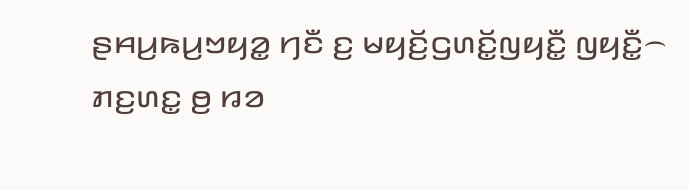ꤔꤌꤣ꤬ꤒꤣ꤬ꤠꤟꤤ꤭ ꤚꤢꤪ ꤢ꤬ ꤗꤟꤢꤩ꤬ꤞꤛꤢꤩ꤭ꤜꤟꤢꤪ꤭ ꤜꤟꤢꤪ꤭꤮ ꤊꤢ꤬ꤛꤢ꤭ ꤥ꤬ ꤙꤤ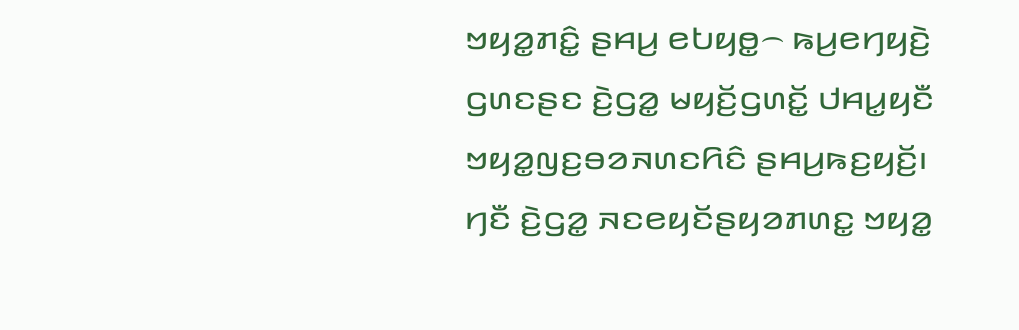ꤠꤟꤤ꤭ꤊꤢꤨ꤭ ꤔꤌꤣ꤬ ꤕꤝꤟꤥ꤭꤮ ꤒꤣ꤬ꤕꤚꤟꤢꤧ꤬ ꤞꤛꤢꤔꤢ ꤢꤧ꤬ꤞꤤ꤭ ꤗꤟꤢꤩ꤬ꤞꤛꤢꤩ꤭ ꤓꤌꤣ꤭ꤟꤢꤪ ꤠꤟꤤ꤭ꤜꤢ꤬ꤋꤤꤏꤛꤢꤖꤢꤨ ꤔꤌꤣ꤬ꤒꤢ꤬ꤟꤢꤩ꤬꤯
ꤚꤢꤪ ꤢꤧ꤬ꤞꤤ꤭ ꤏꤢꤕꤟꤢꤩꤔꤟꤤꤊꤛꤢ꤭ ꤠꤟꤤ꤭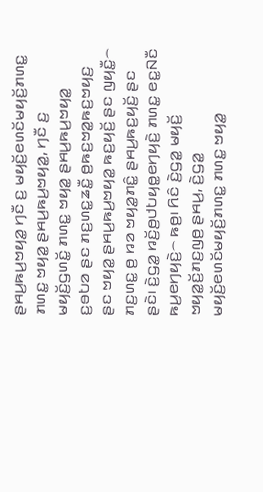ꤔꤌꤣ꤬ꤒꤣ꤬ꤠꤟꤤ꤭ ꤚꤢꤪ ꤢ꤬ ꤗꤟꤢꤩ꤬ꤕꤛꤢꤩꤗꤟꤢꤩ꤬ꤊꤛꤢ꤭ ꤊꤛꤢ꤭ ꤠꤟꤤ꤭ ꤔꤌꤣ꤬ꤒꤣ꤬ꤠꤟꤤ꤭, ꤚꤢꤪ ꤢ꤬ ꤗꤟꤢꤩ꤬ꤞꤛꤢꤩ꤭ ꤊꤛꤢ꤭ ꤠꤟꤤ꤭ ꤔꤌꤣ꤬ꤒꤣ꤬ꤠꤟꤤ꤭ ꤢ꤬ꤋꤝꤤ ꤔꤢ ꤊꤢ꤬ꤛꤢ꤭ꤘꤢꤪ꤭ ꤥ꤬ꤒꤢ꤬ꤠꤤ꤭ꤒꤢ꤬ꤠꤟꤢ꤬ ꤔꤢ ꤠꤟꤤ꤭ ꤔꤌꤣ꤬ꤒꤣ꤬ꤠꤟꤤ꤭ ꤒꤢ꤬ꤟꤢꤩ꤬ ꤔꤢ ꤜꤟꤢꤪ꤭꤮ ꤊꤢ꤬ꤛꤢ꤭ ꤥ꤬ ꤙꤤ ꤠꤟꤤ꤭ꤊꤢꤨ꤭ ꤔꤌꤣ꤬ꤒꤢ꤬ꤟꤢꤩ꤬ ꤔꤢ ꤔꤢꤧ꤯ ꤢꤧ꤬ꤞꤤ꤭ ꤙꤢꤩ꤬ꤥ꤬ꤓꤝꤟꤥ꤭ꤕꤚꤟꤢꤧ꤬ ꤊꤛꤢ꤭ ꤕꤢ꤭ꤡꤢꤪ ꤒꤣ꤬ꤕꤚꤟꤢꤧ꤬꤮ ꤒꤥ꤬꤯ ꤖꤢꤨ ꤢꤧ꤬ꤞꤤ꤭ ꤗꤟꤢꤩ꤬ ꤠꤟꤤ꤭ꤢꤩ꤬ꤊꤢ꤬ꤜꤥ꤬ ꤔꤌꤣ꤬, ꤢꤧ꤬ꤞꤤ꤭ ꤗꤟꤢꤩ꤬ꤕꤛꤢꤩꤗꤟꤢꤩ꤬ꤊꤛꤢ꤭ ꤊꤛꤢ꤭ ꤠꤟꤤ꤭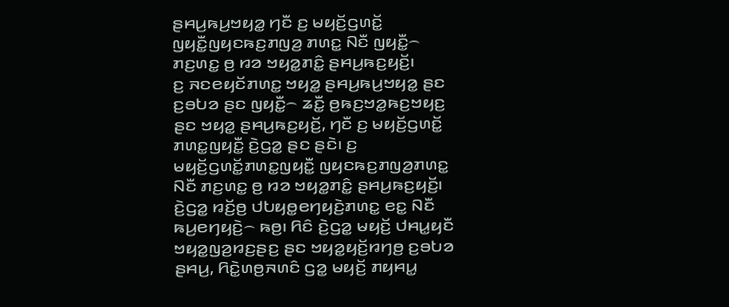ꤔꤌꤣ꤬ꤒꤣ꤬ꤠꤟꤤ꤭ ꤚꤢꤪ ꤢ꤬ ꤗꤟꤢꤩ꤬ꤞꤛꤢꤩ꤭ ꤜꤟꤢꤪ꤭ꤜꤟꤢꤒꤢ꤬ꤊꤜꤤ꤬ ꤊꤛꤢ꤭ ꤡꤢꤪ ꤜꤟꤢꤪ꤭꤮ ꤊꤢ꤬ꤛꤢ꤭ ꤥ꤬ ꤙꤤ ꤠꤟꤤ꤭ꤊꤢꤨ꤭ ꤔꤌꤣ꤬ꤒꤢ꤬ꤟꤢꤩ꤬꤯
ꤢ꤬ ꤏꤢꤕꤟꤢꤩꤊꤛꤢ꤭ ꤠꤟꤤ꤭ ꤔꤌꤣ꤬ꤒꤣ꤬ꤠꤟꤤ꤭ ꤔꤢ ꤢ꤬ꤋꤝꤤ ꤔꤢ ꤜꤟꤢꤪ꤭꤮ ꤘꤢꤪ꤭ ꤥ꤬ꤒꤢ꤬ꤠꤤ꤭ꤒꤢ꤬ꤠꤟꤢ꤬ ꤔꤢ ꤠꤟꤤ꤭ ꤔꤌꤣ꤬ꤒꤢ꤬ꤟꤢꤩ꤬, ꤚꤢꤪ ꤢ꤬ ꤗꤟꤢꤩ꤬ꤞꤛꤢꤩ꤭ ꤊꤛꤢ꤭ꤜꤟꤢꤪ꤭ ꤢꤧ꤬ꤞꤤ꤭ ꤔꤢ ꤔꤢꤧ꤯ ꤢ꤬ ꤗꤟꤢꤩ꤬ꤞꤛꤢꤩ꤭ꤊꤛꤢ꤭ꤜꤟꤢꤪ꤭ ꤜꤟꤢꤒꤢ꤬ꤊꤜꤤ꤬ꤊꤛꤢ꤭ ꤡꤢꤪ ꤊꤢ꤬ꤛꤢ꤭ ꤥ꤬ ꤙꤤ ꤠꤟꤤ꤭ꤊꤢꤨ꤭ ꤔꤌꤣ꤬ꤒꤢ꤬ꤟꤢꤩ꤬꤯ ꤢꤧ꤬ꤞꤤ꤭ ꤙꤢꤩ꤬ꤥ꤬ ꤓꤝꤟꤥ꤭ꤕꤚꤟꤢꤧ꤬ꤊꤛꤢ꤭ ꤕꤢ꤭ ꤡꤢꤪ ꤒꤣ꤬ꤕꤚꤟꤢꤧ꤬꤮ ꤒꤥ꤬꤯ ꤖꤢꤨ ꤢꤧ꤬ꤞꤤ꤭ ꤗꤟꤢꤩ꤬ ꤓꤌꤣ꤭ꤟꤢꤪ ꤠꤟꤤ꤭ꤜꤤ꤬ꤙꤢ꤬ꤔꤢ꤬ ꤔꤢ ꤠꤟꤤ꤭ꤟꤢꤩ꤬ꤙꤚꤥ꤬ ꤢ꤬ꤋꤝꤤ ꤔꤌꤣ꤬, ꤖꤢꤧ꤭ꤛꤥ꤬ꤏꤛꤢꤨ ꤞꤤ꤭ ꤗꤟꤢꤩ꤬ ꤊꤟꤌꤣ꤭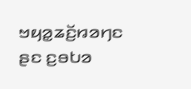ꤠꤟꤤ꤭ꤘꤢꤩ꤬ꤙꤤꤚꤢ ꤔꤢ ꤢ꤬ꤋꤝꤤ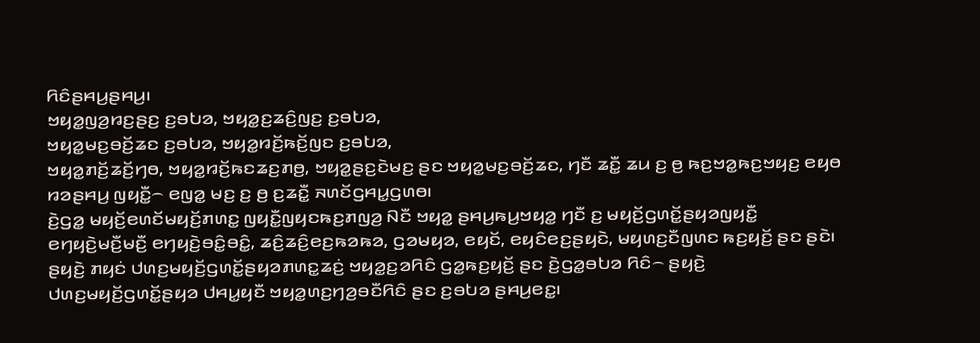ꤖꤢꤨꤔꤌꤣ꤬ꤔꤌꤣ꤬꤯
ꤠꤟꤤ꤭ꤜꤤ꤬ꤙꤢ꤬ꤔꤢ꤬ ꤢ꤬ꤋꤝꤤ, ꤠꤟꤤ꤭ꤢ꤬ꤘꤢꤨ꤬ꤜꤢ꤬ ꤢ꤬ꤋꤝꤤ,
ꤠꤟꤤ꤭ꤗꤢ꤬ꤋꤢꤩ꤬ꤘꤢ ꤢ꤬ꤋꤝꤤ, ꤠꤟꤤ꤭ꤙꤢꤩ꤬ꤒꤢꤩ꤬ꤜꤢ ꤢ꤬ꤋꤝꤤ,
ꤠꤟꤤ꤭ꤊꤢꤩ꤬ꤘꤢꤩ꤬ꤚꤥ, ꤠꤟꤤ꤭ꤙꤢꤩ꤬ꤒꤢꤘꤢ꤬ꤊꤥ꤬, ꤠꤟꤤ꤭ꤔꤢ꤬ꤢꤧꤗꤢ꤬ ꤔꤢ ꤠꤟꤤ꤭ꤗꤢ꤬ꤋꤢꤩ꤬ꤘꤢ, ꤚꤢꤪ ꤘꤢꤪ꤭ ꤘꤣ ꤢ꤬ ꤥ꤬ ꤒꤢ꤬ꤠꤤ꤭ꤒꤢ꤬ꤠꤟꤢ꤬ ꤕꤟꤥ ꤙꤤꤔꤌꤣ꤬ ꤜꤟꤢꤪ꤭꤮ ꤕꤜꤤ꤭ ꤗꤢ꤬ ꤢ꤬ ꤥ꤬ ꤢ꤬ꤘꤢꤪ꤭ ꤏꤛꤢꤩꤞꤌꤣ꤭ꤞꤛꤥ꤯
ꤢꤧ꤬ꤞꤤ꤭ ꤗꤟꤢꤩ꤬ꤕꤛꤢꤩꤗꤟꤢꤩ꤬ꤊꤛꤢ꤭ ꤜꤟꤢꤪ꤭ꤜꤟꤢꤒꤢ꤬ꤊꤜꤤ꤬ ꤡꤢꤪ ꤠꤟꤤ꤭ ꤔꤌꤣ꤬ꤒꤣ꤬ꤠꤟꤤ꤭ ꤚꤢꤪ ꤢ꤬ ꤗꤟꤢꤩ꤬ꤞꤛꤢꤩ꤭ꤔꤟꤤꤜꤟꤢꤪ꤭ ꤕꤚꤟꤢꤧ꤬ꤗꤢꤪ꤬ꤗꤢꤪ꤬ ꤕꤚꤟꤢꤧ꤬ꤋꤢꤨ꤭ꤋꤢꤨ꤭, ꤘꤢꤨ꤬ꤘꤢꤨ꤬ꤕꤢ꤬ꤒꤤꤒꤤ, ꤞꤤꤗꤟꤤ, ꤕꤟꤢꤩ, ꤕꤟꤢꤨꤕꤢ꤬ꤔꤟꤢꤧ, ꤗꤟꤛꤢ꤬ꤢꤪꤜꤛꤢ ꤒꤢ꤬ꤟꤢꤩ꤬ ꤔꤢ ꤔꤢꤧ꤯
ꤔꤟꤢꤧ꤬ ꤊꤟꤢꤦ ꤓꤛꤢ꤬ꤗꤟꤢꤩ꤬ꤞꤛꤢꤩ꤭ꤔꤟꤤꤊꤛꤢ꤭ꤘꤢꤦ꤬ ꤠꤟꤤ꤭ꤢ꤬ꤤꤖꤢꤨ ꤞꤤ꤭ꤒꤢ꤬ꤟꤢꤩ꤬ ꤔꤢ ꤢꤧ꤬ꤞꤤ꤭ꤋꤝꤤ ꤖꤢꤨ꤮ ꤔꤟꤢꤧ꤬ ꤓꤛꤢ꤬ꤗꤟꤢꤩ꤬ꤞꤛꤢꤩ꤭ꤔꤟꤤ ꤓꤌꤣ꤭ꤟꤢꤪ ꤠꤟꤤ꤭ꤛꤢ꤬ꤚꤤ꤬ꤋꤢꤪꤖꤢꤨ ꤔꤢ ꤢ꤬ꤋꤝꤤ ꤔꤌꤣ꤬ꤕꤢ꤭꤯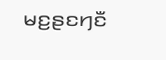ꤗꤢ꤬ꤔꤢꤚꤢꤪ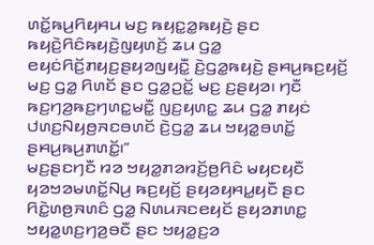ꤛꤢꤩ꤭ꤒꤣ꤬ꤖꤟꤌꤣ ꤗꤢ꤬ ꤒꤟꤢ꤭ꤤ꤭ꤒꤟꤢꤧ꤬ ꤔꤢ ꤒꤟꤢꤧ꤬ꤖꤢꤨꤒꤟꤢꤧ꤬ꤜꤟꤛꤢꤩ꤬ ꤘꤣ ꤞꤤ꤭ ꤕꤟꤢꤦꤖꤢꤩ꤬ꤊꤟꤢ꤬ꤔꤟꤤꤜꤟꤢꤪ꤭ ꤢꤧ꤬ꤞꤤ꤭ꤒꤟꤢꤧ꤬ ꤔꤌꤣ꤬ꤒꤢ꤬ꤟꤢꤩ꤬ ꤗꤢ꤬ ꤞꤤ꤭ ꤖꤛꤢꤩ ꤔꤢ ꤞꤤ꤭ꤑꤢꤩ꤭ ꤗꤢ꤬ ꤢ꤬ꤔꤟꤤ꤯ ꤚꤢꤪ ꤒꤢ꤬ꤚꤤ꤬ꤒꤢ꤬ꤚꤛꤢ꤭ꤗꤢꤪ꤭ ꤜꤢ꤬ꤟꤛꤢ꤭ ꤘꤣ ꤞꤤ꤭ ꤊꤟꤢꤦ ꤓꤛꤢ꤬ꤡꤟꤥ꤬ꤏꤢꤋꤛꤢꤩ ꤢꤧ꤬ꤞꤤ꤭ ꤘꤣ ꤠꤟꤤ꤭ꤋꤛꤢꤩ꤭ ꤔꤌꤣ꤬ꤒꤣ꤬ꤊꤛꤢꤩ꤭꤯”
ꤗꤢ꤬ꤔꤢꤚꤢꤪ ꤙꤤ ꤠꤟꤤ꤭ꤊꤤꤙꤢꤩ꤬ꤥ꤬ꤖꤢꤨ ꤗꤟꤢꤟꤢꤪ ꤟꤤꤠꤤꤗꤛꤢꤩ꤭ꤡꤣ꤬ ꤒꤢ꤬ꤟꤢꤩ꤬ ꤔꤟꤤꤟꤌꤣ꤭ꤟꤢꤪ ꤔꤢ ꤖꤢꤧ꤭ꤛꤥ꤬ꤏꤛꤢꤨ ꤞꤤ꤭ ꤡꤛꤣꤏꤢꤕꤟꤢꤩ ꤔꤟꤤꤊꤛꤢ꤭ ꤠꤟꤤ꤭ꤛꤢ꤬ꤚꤤ꤬ꤋꤢꤪ ꤔꤢ ꤠꤟꤤ꤭ꤢ꤬ꤤ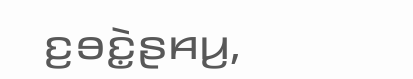ꤢ꤬ꤋꤢꤧ꤭ꤔꤌꤣ꤬,